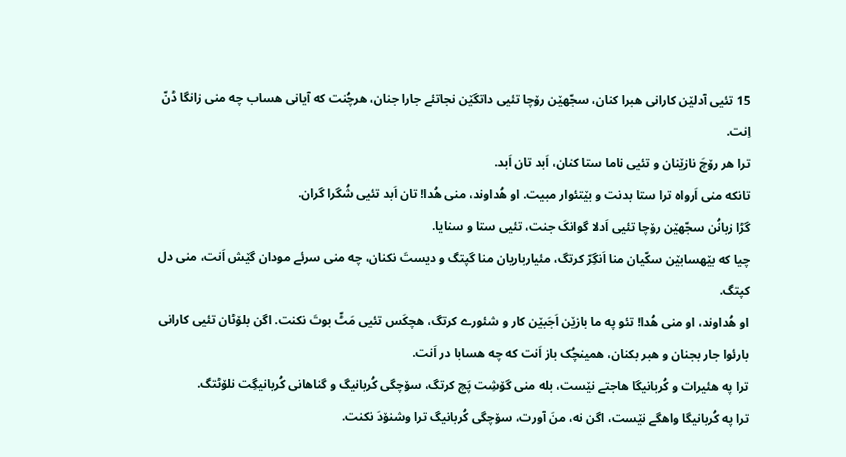15 تئیی آدلێن کارانی هبرا کنان، سجّهێن رۆچا تئیی داتگێن نجاتئے جارا جنان، هرچُنت که آیانی هساب چه منی زانگا ڈنّ اِنت.
ترا هر رۆچَ نازێنان و تئیی ناما ستا کنان، اَبد تان اَبد.
تانکه منی اَرواه ترا ستا بدنت و بێتئوار مبیت. او هُداوند، منی هُدا! تان اَبد تئیی شُگرا گران.
گڑا زبانُن سجّهێن رۆچا تئیی اَدلا گوانکَ جنت، تئیی ستا و سنایا.
چیا که بێهسابێن سکّیان منا اَنگِرّ کرتگ، مئیارباریان منا گپتگ و دیستَ نکنان، چه منی سرئے مودان گێش اَنت، منی دل کپتگ.
او هُداوند، او منی هُدا! تئو په ما بازێن اَجَبێن کار و شئورے کرتگ، هچکَس تئیی مَٹّ بوتَ نکنت. اگن بلۆٹان تئیی کارانی بارئوا جار بجنان و هبر بکنان، همینچُک باز اَنت که چه هسابا در اَنت.
ترا په هئیرات و کُربانیگا هاجتے نێست، بله منی گۆشِت پَچ کرتگ، سۆچگی کُربانیگ و گناهانی کُربانیگِت نلۆٹتگ.
ترا په کُربانیگا واهگے نێست، اگن نه، منَ آورت، سۆچگی کُربانیگ ترا وشنۆدَ نکنت.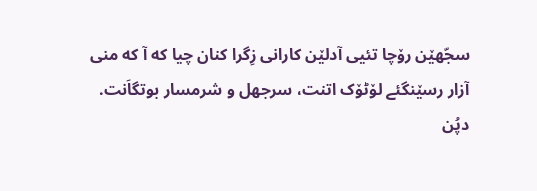سجّهێن رۆچا تئیی آدلێن کارانی زِگرا کنان چیا که آ که منی آزار رسێنگئے لۆٹۆک اتنت، سرجهل و شرمسار بوتگاَنت.
دپُن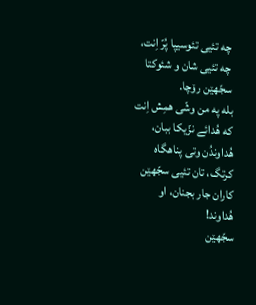چه تئیی تئوسیپا پُرّ اِنت، چه تئیی شان و شئوکتا سجّهێن رۆچا.
بله په من وشّی همِش اِنت که هُدائے نزّیکا ببان، هُداوندُن وتی پناهگاه کرتگ، تان تئیی سجّهێن کاران جار بجنان، او هُداوند!
سجّهێن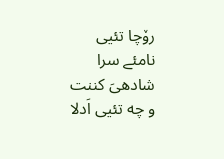رۆچا تئیی نامئے سرا شادهیَ کننت و چه تئیی اَدلا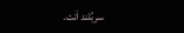سربُلند اَنت.